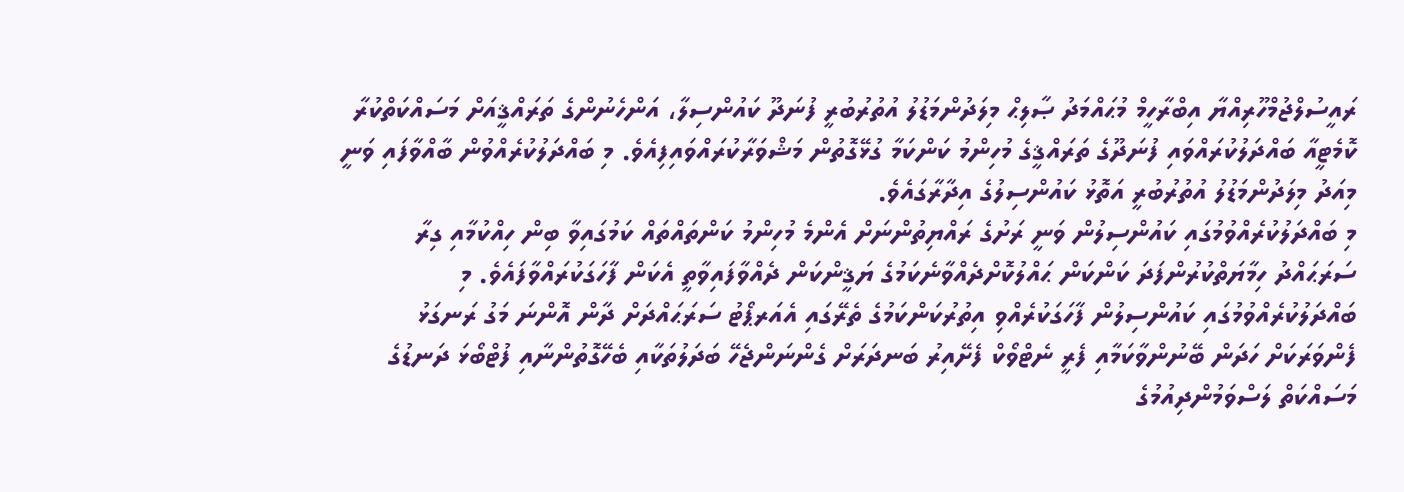ރައީސުލްޖުމްހޫރިއްޔާ އިބްރާހީމް މުޙައްމަދު ޞާލިޙް މިލަދުންމަޑުލު އުތުރުބުރީ ފުނަދޫ ކައުންސިލާ، އަންހެނުންގެ ތަރައްޤީއަށް މަސައްކަތްކުރާ ކޮމެޓީއާ ބައްދަލުކުރައްވައި ފުނަދޫގެ ތަރައްޤީގެ މުހިންމު ކަންކަމާ ގުޅޭގޮތުން މަޝްވަރާކުރައްވައިފިއެވެ. މި ބައްދަލުކުރެއްވުން ބާއްވާފައި ވަނީ މިއަދު މިލަދުންމަޑުލު އުތުރުބުރީ އަތޮޅު ކައުންސިލުގެ އިދާރާގައެވެ.
މި ބައްދަލުކުރެއްވުމުގައި ކައުންސިލުން ވަނީ ރަށުގެ ރައްޔިތުންނަށް އެންމެ މުހިންމު ކަންތައްތައް ކަމުގައިވާ ބިން ހިއްކުމާއި ގިރާ ސަރަޙައްދު ހިމާޔަތްކުރުންފަދަ ކަންކަން ޙައްލުކޮށްދެއްވާނެކަމުގެ ޔަޤީންކަން ދެއްވާފައިވާތީ އެކަން ފާހަގަކުރައްވާފައެވެ. މި ބައްދަލުކުރެއްވުމުގައި ކައުންސިލުން ފާހަގަކުރެއްވި އިތުރުކަންކަމުގެ ތެރޭގައި އެއަރޕޯޓު ސަރަޙައްދަށް ދާން އޮންނަ މަގު ރަނގަޅު ފެންވަރަކަށް ހަދަން ބޭނުންވާކަމާއި ފެރީ ނެޓްވޯކް ފެށޭއިރު ބަނދަރަށް ގެންނަންޖެހޭ ބަދަލުތަކާއި ބެހޭގޮތުންނާއި ފުޓްބޯޅަ ދަނޑުގެ މަސައްކަތް ލަސްވަމުންދިއުމުގެ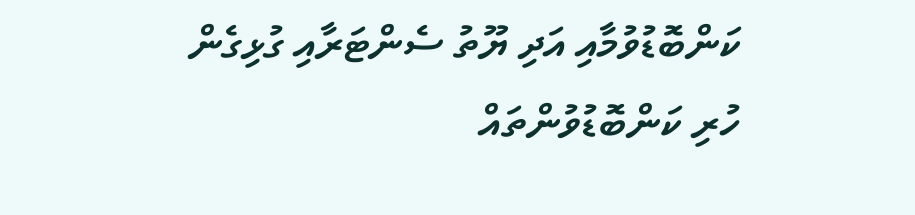ކަންބޮޑުވުމާއި އަދި ޔޫތު ސެންޓަރާއި ގުޅިގެން ހުރި ކަންބޮޑުވުންތައް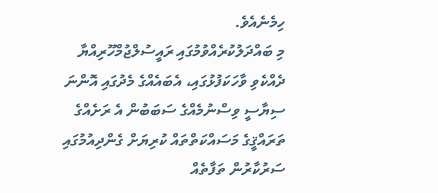ހިމެނެއެވެ.
މި ބައްދަލުކުރެއްވުމުގައި ރައީސުލްޖުމްހޫރިއްޔާ ދެއްކެވި ވާހަކަފުޅުގައި، އެބައެއްގެ މެދުގައި އޮންނަ ސިޔާސީ ވިސްނުމެއްގެ ސަބަބުން އެ ރަށެއްގެ ތަރައްޤީގެ މަސައްކަތްތައް ކުރިޔަށް ގެންދިއުމުގައި ސަރުކާރުން ތަފާތެއް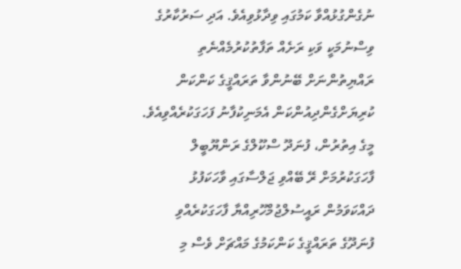ނުގެންގުޅުއްވާ ކަމުގައި ވިދާޅުވިއެވެ. އަދި ސަރުކާރުގެ ވިސްނުމަކީ ވަކި ރަށެއް ތަފާތުކުރުމެއްނެތި ރައްޔިތުންނަށް ބޭނުންވާ ތަރައްޤީގެ ކަންކަން ކުރިޔަށްގެންދިއުންކަން އެމަނިކުފާނު ފަހަގަކުރެއްވިއެވެ. މީގެ އިތުރުން، ފުނަދޫ ސްކޫލްގެ ރަންޔޫބީލް ފާހަގަކުރުމަށް ރޭ ބޭއްވި ޖަލްސާގައި ވާހަކަފުޅު ދައްކަވަމުން ރައީސުލްޖުމްހޫރިއްޔާ ފާހަގަކުރެއްވި ފުނަދޫގެ ތަރައްޤީގެ ކަންކަމުގެ މައްޗަށް ވެސް މި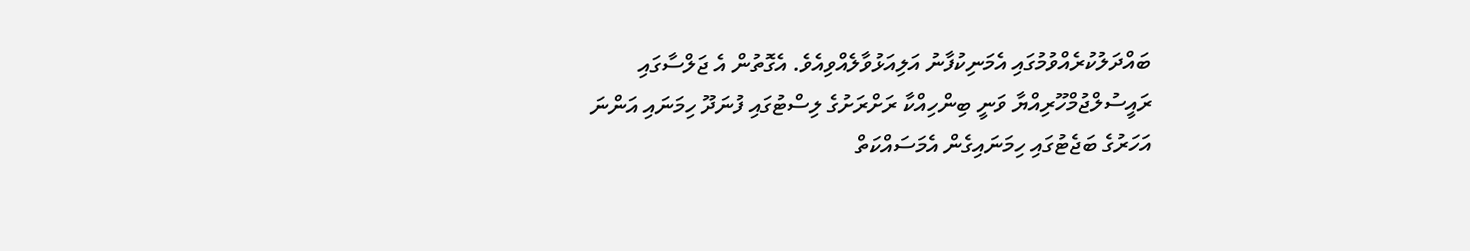ބައްދަލުކުރެއްވުމުގައި އެމަނިކުފާނު އަލިއަޅުވާލެއްވިއެވެ. އެގޮތުން އެ ޖަލްސާގައި ރައީސުލްޖުމްހޫރިއްޔާ ވަނީ ބިންހިއްކާ ރަށްރަށުގެ ލިސްޓުގައި ފުނަދޫ ހިމަނައި އަންނަ އަހަރުގެ ބަޖެޓުގައި ހިމަނައިގެން އެމަސައްކަތް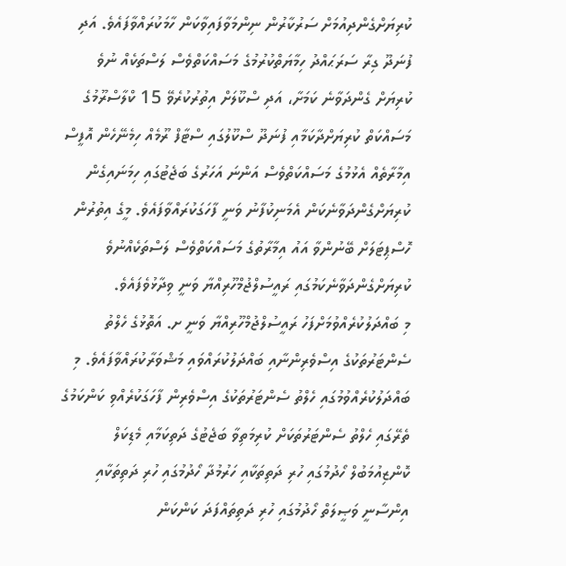ކުރިޔަށްގެންދިއުމަށް ސަރުކާރުން ނިންމަވާފައިވާކަން ހާމަކުރައްވާފައެވެ. އަދި ފުނަދޫ ގިރާ ސަރަޙައްދު ހިމާޔަތްކުރުމުގެ މަސައްކަތްވެސް ލަސްތަކެއް ނުވެ ކުރިޔަށް ގެންދަވާނެ ކަމަށާ، އަދި ސްކޫލަށް އިތުރުކުރެވޭ 15 ކްލާސްރޫމުގެ މަސައްކަތް ކުރިޔަށްދާކަމާއި ފުނަދޫ ސްކޫލުގައި ސްޓާފް ރޫމެއް ހިމެނޭހެން އޮފީސް އިމާރާތެއް އެޅުމުގެ މަސައްކަތްވެސް އަންނަ އަހަރުގެ ބަޖެޓުގައި ހިމަނައިގެން ކުރިޔަށްގެންދަވާނެކަން އެމަނިކުފާނު ވަނީ ފާހަގަކުރައްވާފައެވެ. މީގެ އިތުރުން ހޮސްޕިޓަލަށް ބޭނުންވާ އައު އިމާރާތުގެ މަސައްކަތްވެސް ލަސްތަކެއްނުވެ ކުރިޔަށްގެންދަވާނެކަމުގައި ރައީސުލްޖުމްހޫރިއްޔާ ވަނީ ވިދާޅުވެފައެވެ.
މި ބައްދަލުކުރެއްވުމަށްފަހު ރައީސުލްޖުމްހޫރިއްޔާ ވަނީ ށ. އަތޮޅުގެ ހެލްތު ސެންޓަރުތަކުގެ އިސްވެރިންނާއި ބައްދަލުކުރައްވައި މަޝްވަރާކުރައްވާފައެވެ. މި ބައްދަލުކުރެއްވުމުގައި ހެލްތު ސެންޓަރުތަކުގެ އިސްވެރިން ފާހަގަކުރެއްވި ކަންކަމުގެ ތެރޭގައި ހެލްތު ސެންޓަރުތަކަށް ކުރިމަތިވާ ބަޖެޓުގެ ދަތިކަމާއި މެޑިކަލް ކޮންޒިއުމަބުލް ހޯދުމުގައި ހުރި ދަތިތަކާއި ހަރުމުދާ ހޯދުމުގައި ހުރި ދަތިތަކާއި އިންސާނީ ވަޞީލަތް ހޯދުމުގައި ހުރި ދަތިތައްފަދަ ކަންކަން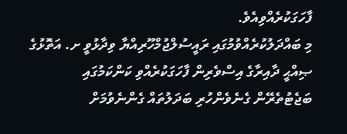ފާހަގަކުރެއްވިއެވެ.
މި ބައްދަލުކުރެއްވުމުގައި ރައީސުލްޖުމްހޫރިއްޔާ ވިދާޅުވީ ށ. އަތޮޅުގެ ޞިއްޙީ ދާއިރާގެ އިސްވެރިން ފާހަގަކުރެއްވި ކަންކަމުގައި ބަޖެޓުތެރޭން ގެނެވެންހުރި ބަދަލުތައް ގެންނެވުމަށް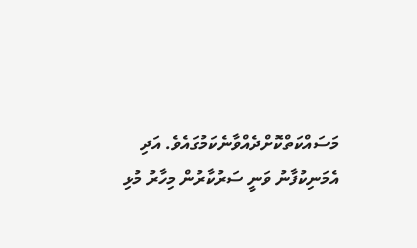މަސައްކަތްކޮށްދެއްވާނެކަމުގައެވެ. އަދި އެމަނިކުފާނު ވަނީ ސަރުކާރުން މިހާރު މުޅި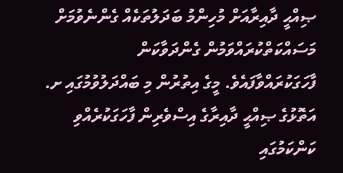ޞިއްޙީ ދާއިރާއަށް މުހިންމު ބަދަލުތަކެއް ގެންނެވުމަށް މަސައްކަތްކުރައްވަމުން ގެންދަވާކަން ފާހަގަކުރައްވާފައެވެ. މީގެ އިތުރުން މި ބައްދަލުވުމުގައި ށ. އަތޮޅުގެ ޞިއްޙީ ދާއިރާގެ އިސްވެރިން ފާހަގަކުރެއްވި ކަންކަމުގައި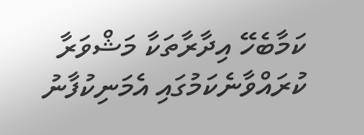ކަމާބެހޭ އިދާރާތަކާ މަޝްވަރާ ކުރައްވާނެކަމުގައި އެމަނިކުފާނު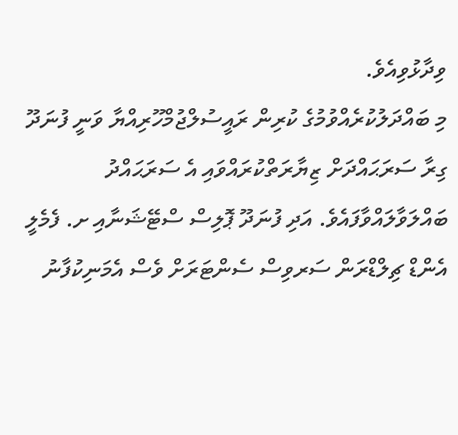ވިދާޅުވިއެވެ.
މި ބައްދަލުކުރެއްވުމުގެ ކުރިން ރައީސުލްޖުމްހޫރިއްޔާ ވަނީ ފުނަދޫ ގިރާ ސަރަޙައްދަށް ޒިޔާރަތްކުރައްވައި އެ ސަރަޙައްދު ބައްލަވާލައްވާފައެވެ. އަދި ފުނަދޫ ޕޮލިސް ސްޓޭޝަނާއި ށ. ފެމެލީ އެންޑް ޗިލްޑްރަން ސަރވިސް ސެންޓަރަށް ވެސް އެމަނިކުފާނު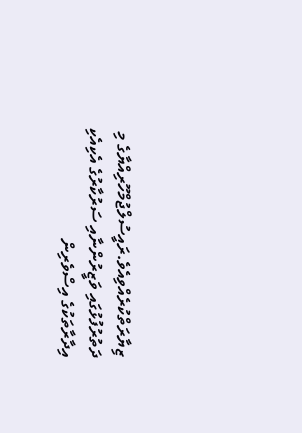ޒިޔާރަތްކުރެއްވިއެވެ.ރައީސުލްޖުމްހޫރިއްޔާގެ މި ދަތުރުފުޅުގައި ވަޒީރުންނާއި ސަރުކާރުގެ އެކިއެކި އިދާރާތަކުގެ އިސްވެރިން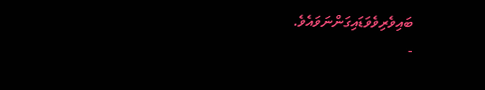ބައިވެރިވެވަޑައިގަންނަވައެވެ.
-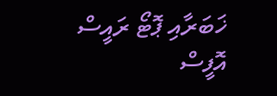ޚަބަރާއި ޕޮޓޯ ރައީސް އޮފީސް